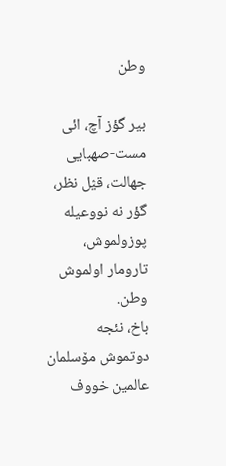وطن

بیر گؤز آچ، ائی مست-صهبایی جهالت، قؽل نظر،
گؤر نه نووعیله پوزولموش، تارومار اولموش وطن.
باخ، نئجه دوتموش مۆسلمان عالمین خووف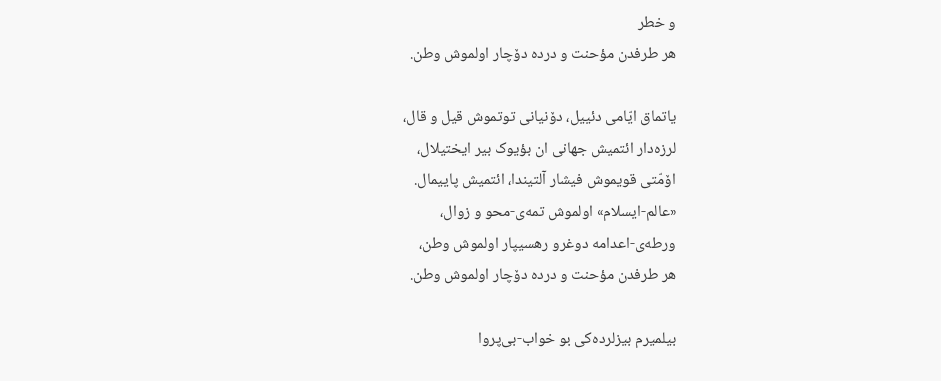و خطر
هر طرفدن مؤحنت و درده دۆچار اولموش وطن.

یاتماق ایّامی دئییل، دۆنیانی توتموش قیل و قال،
لرزه‌دار ائتمیش جهانی ان بؤیوک بیر ایختیلال،
اۆمّتی قویموش فیشار آلتیندا، ائتمیش پاییمال.
«عالم-ایسلام» اولموش تمه‌ی-محو و زوال،
ورطه‌ی-اعدامه دوغرو رهسیپار اولموش وطن،
هر طرفدن مؤحنت و درده دۆچار اولموش وطن.

بیلمیرم بیزلرده‌کی بو خواب-بی‌پروا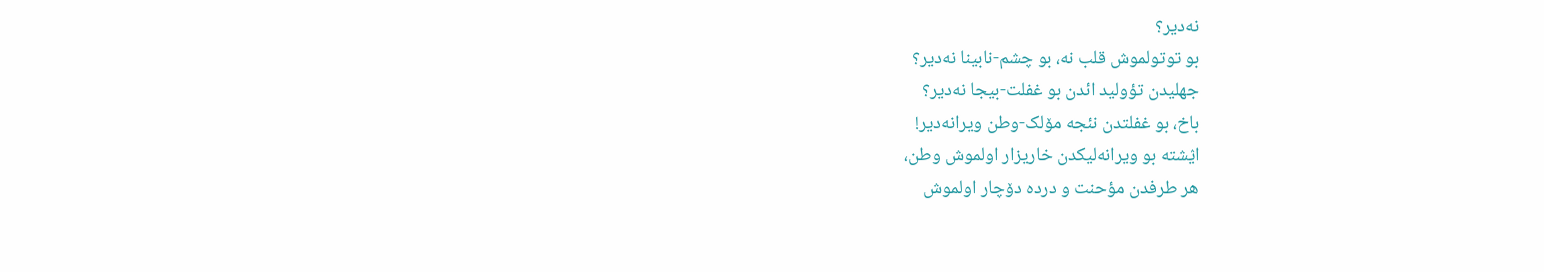نه‌دیر؟
بو توتولموش قلب نه، بو چشم-نابینا نه‌دیر؟
جهلیدن تؤولید ائدن بو غفلت-بیجا نه‌دیر؟
باخ، بو غفلتدن نئجه مۆلک-وطن ویرانه‌دیر!
اؽشته بو ویرانه‌لیکدن خاریزار اولموش وطن،
هر طرفدن مؤحنت و درده دۆچار اولموش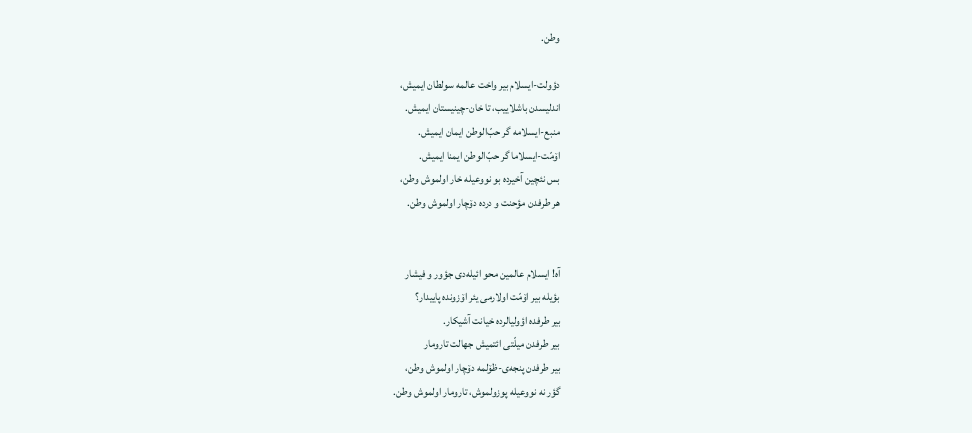وطن.

دؤولت-ایسلام بیر واخت عالمه سولطان ایمیش،
اندلیسدن باشلاییب، تا خان-چینیستان ایمیش.
منبع-ایسلامه گر حبّ‌الوطن ایمان ایمیش.
اۆمّت-ایسلاما گر حبّ‌الوطن ایمنا ایمیش.
بس نئچین آخیرده بو نووعیله خار اولموش وطن،
هر طرفدن مؤحنت و درده دۆچار اولموش وطن.


آه! ایسلام عالمین محو ائیله‌دی جؤور و فیشار
بؤیله بیر اۆمّت اولارمی یئر اۆزونده پاییدار؟
بیر طرفده اؤولیالرده خیانت آشیکار.
بیر طرفدن میلّتی ائتمیش جهالت تارومار
بیر طرفدن پنجه‌ی-ظۆلمه دۆچار اولموش وطن،
گؤر نه نووعیله پوزولموش، تارومار اولموش وطن.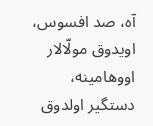آه، صد افسوس، اویدوق مولّالار اووهامینه،
دستگیر اولدوق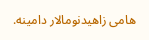هامی زاهیدنومالار دامینه.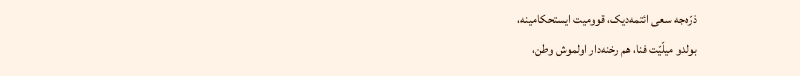ذرّه‌جه سعی ائتمه‌دیک، قوومیت ایستحکامینه،
بولدو میلّیّت فنا، هم رخنه‌دار اولموش وطن،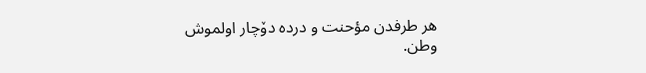هر طرفدن مؤحنت و درده دۆچار اولموش وطن.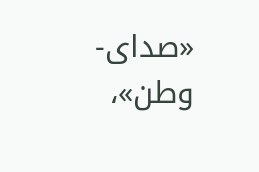«صدای-وطن»،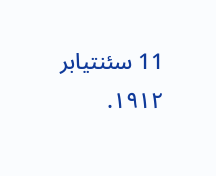11 سئنتیابر ۱۹۱۲.